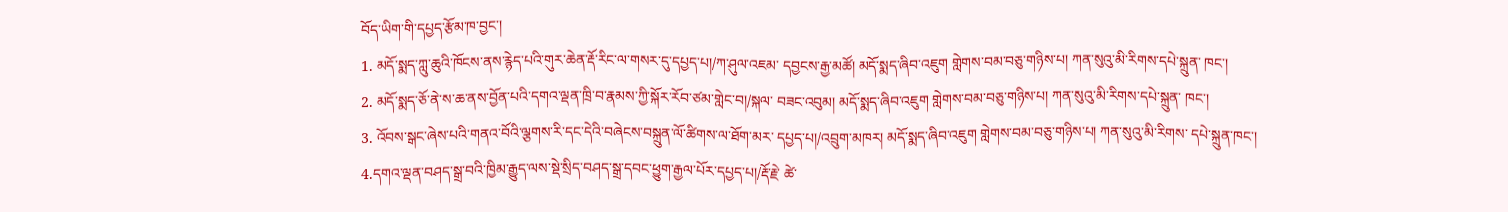བོད་ཡིག་གི་དཔྱད་རྩོམ་ཁ་བྱང་།
1. མདོ་སྨད་ཀླུ་ཆུའི་ཁོངས་ནས་རྙེད་པའི་གུར་ཆེན་རྡོ་རིང་ལ་གསར་དུ་དཔྱད་པ།/ཀ་ཤུལ་འཇམ་ དབྱངས་རྒྱ་མཚོ། མདོ་སྨད་ཞིབ་འཇུག གླེགས་བམ་བཅུ་གཉིས་པ། ཀན་སུའུ་མི་རིགས་དཔེ་སྐྲུན་ ཁང་།
2. མདོ་སྨད་ཅོ་ནེ་ས་ཆ་ནས་བྱོན་པའི་དགའ་ལྡན་ཁྲི་བ་རྣམས་ཀྱི་སྐོར་རོབ་ཙམ་གླེང་བ།/སྐལ་ བཟང་འབུམ། མདོ་སྨད་ཞིབ་འཇུག གླེགས་བམ་བཅུ་གཉིས་པ། ཀན་སུའུ་མི་རིགས་དཔེ་སྐྲུན་ ཁང་།
3. འོབས་སྒང་ཞེས་པའི་གནའ་བོའི་ལྕགས་རི་དང་དེའི་བཞེངས་བསྐྲུན་ལོ་ཚིགས་ལ་ཐོག་མར་ དཔྱད་པ།/འབྲུག་མཁར། མདོ་སྨད་ཞིབ་འཇུག གླེགས་བམ་བཅུ་གཉིས་པ། ཀན་སུའུ་མི་རིགས་ དཔེ་སྐྲུན་ཁང་།
4.དགའ་ལྡན་བཤད་སྒྲ་བའི་ཁྱིམ་རྒྱུད་ལས་སྡེ་སྲིད་བཤད་སྒྲ་དབང་ཕྱུག་རྒྱལ་པོར་དཔྱད་པ།/རྡོ་རྗེ་ ཚེ་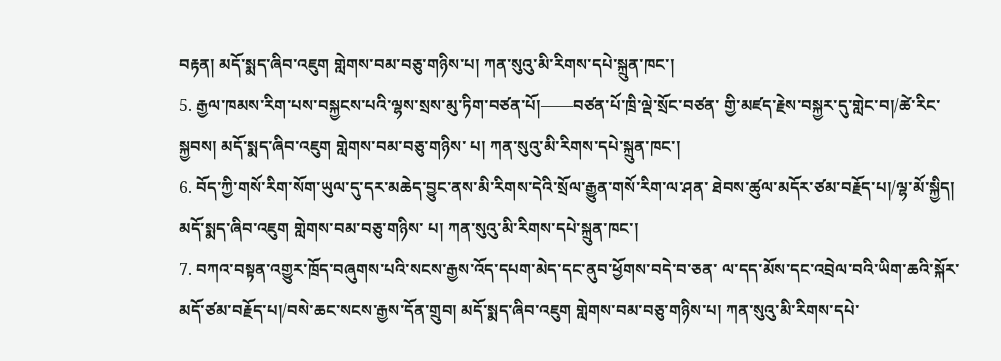བརྟན། མདོ་སྨད་ཞིབ་འཇུག གླེགས་བམ་བཅུ་གཉིས་པ། ཀན་སུའུ་མི་རིགས་དཔེ་སྐྲུན་ཁང་།
5. རྒྱལ་ཁམས་རིག་པས་བསྐྱངས་པའི་ལྷས་སྲས་མུ་ཏིག་བཙན་པོ།——བཙན་པོ་ཁྲི་ལྡེ་སྲོང་བཙན་ གྱི་མཛད་རྗེས་བསྐྱར་དུ་གླེང་བ།/ཚེ་རིང་སྐྱབས། མདོ་སྨད་ཞིབ་འཇུག གླེགས་བམ་བཅུ་གཉིས་ པ། ཀན་སུའུ་མི་རིགས་དཔེ་སྐྲུན་ཁང་།
6. བོད་ཀྱི་གསོ་རིག་སོག་ཡུལ་དུ་དར་མཆེད་བྱུང་ནས་མི་རིགས་དེའི་སྲོལ་རྒྱུན་གསོ་རིག་ལ་ཤན་ ཐེབས་ཚུལ་མདོར་ཙམ་བརྗོད་པ།/ལྷ་མོ་སྐྱིད། མདོ་སྨད་ཞིབ་འཇུག གླེགས་བམ་བཅུ་གཉིས་ པ། ཀན་སུའུ་མི་རིགས་དཔེ་སྐྲུན་ཁང་།
7. བཀའ་བསྟན་འགྱུར་ཁྲོད་བཞུགས་པའི་སངས་རྒྱས་འོད་དཔག་མེད་དང་ནུབ་ཕྱོགས་བདེ་བ་ཅན་ ལ་དད་མོས་དང་འབྲེལ་བའི་ཡིག་ཆའི་སྐོར་མདོ་ཙམ་བརྗོད་པ།/བསེ་ཆང་སངས་རྒྱས་དོན་གྲུབ། མདོ་སྨད་ཞིབ་འཇུག གླེགས་བམ་བཅུ་གཉིས་པ། ཀན་སུའུ་མི་རིགས་དཔེ་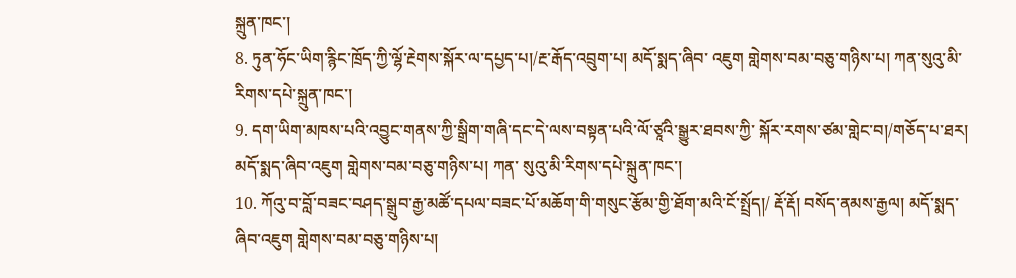སྐྲུན་ཁང་།
8. ཏུན་ཧོང་ཡིག་རྙིང་ཁྲོད་ཀྱི་ལྷོ་རྔེགས་སྐོར་ལ་དཔྱད་པ།/རྔ་རྒོད་འབྲུག་པ། མདོ་སྨད་ཞིབ་ འཇུག གླེགས་བམ་བཅུ་གཉིས་པ། ཀན་སུའུ་མི་རིགས་དཔེ་སྐྲུན་ཁང་།
9. དག་ཡིག་མཁས་པའི་འབྱུང་གནས་ཀྱི་སྒྲིག་གཞི་དང་དེ་ལས་བསྟན་པའི་ལོ་ཙཱའི་སྒྱུར་ཐབས་ཀྱི་ སྐོར་རགས་ཙམ་གླེང་བ།/གཅོད་པ་ཐར། མདོ་སྨད་ཞིབ་འཇུག གླེགས་བམ་བཅུ་གཉིས་པ། ཀན་ སུའུ་མི་རིགས་དཔེ་སྐྲུན་ཁང་།
10. ཀོའུ་བ་བློ་བཟང་བཤད་སྒྲུབ་རྒྱ་མཚོ་དཔལ་བཟང་པོ་མཆོག་གི་གསུང་རྩོམ་གྱི་ཐོག་མའི་ངོ་སྤྲོད།/ རྡོ་རྡོ། བསོད་ནམས་རྒྱལ། མདོ་སྨད་ཞིབ་འཇུག གླེགས་བམ་བཅུ་གཉིས་པ།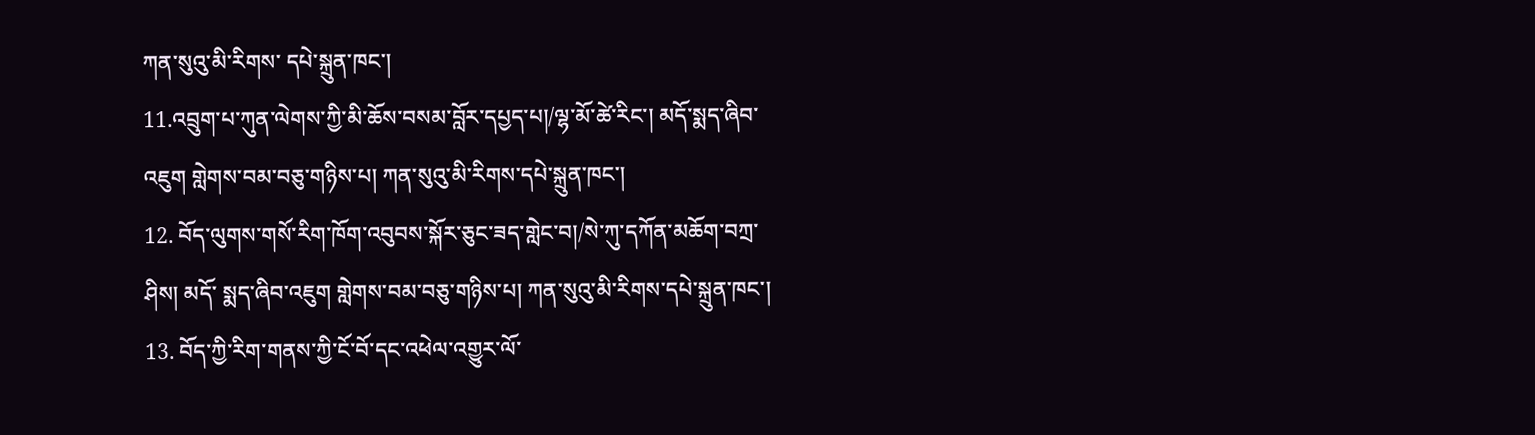ཀན་སུའུ་མི་རིགས་ དཔེ་སྐྲུན་ཁང་།
11.འབྲུག་པ་ཀུན་ལེགས་ཀྱི་མི་ཆོས་བསམ་བློར་དཔྱད་པ།/ལྷ་མོ་ཚེ་རིང་། མདོ་སྨད་ཞིབ་འཇུག གླེགས་བམ་བཅུ་གཉིས་པ། ཀན་སུའུ་མི་རིགས་དཔེ་སྐྲུན་ཁང་།
12. བོད་ལུགས་གསོ་རིག་ཁོག་འབུབས་སྐོར་ཅུང་ཟད་གླེང་བ།/སེ་ཀུ་དཀོན་མཆོག་བཀྲ་ཤིས། མདོ་ སྨད་ཞིབ་འཇུག གླེགས་བམ་བཅུ་གཉིས་པ། ཀན་སུའུ་མི་རིགས་དཔེ་སྐྲུན་ཁང་།
13. བོད་ཀྱི་རིག་གནས་ཀྱི་ངོ་བོ་དང་འཕེལ་འགྱུར་ལོ་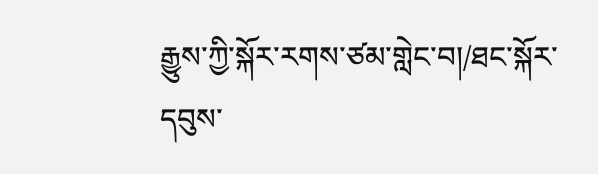རྒྱུས་ཀྱི་སྐོར་རགས་ཙམ་གླེང་བ།/ཐང་སྐོར་ དབུས་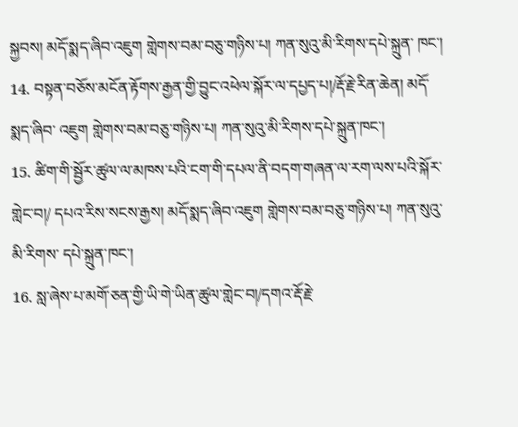སྐྱབས། མདོ་སྨད་ཞིབ་འཇུག གླེགས་བམ་བཅུ་གཉིས་པ། ཀན་སུའུ་མི་རིགས་དཔེ་སྐྲུན་ ཁང་།
14. བསྟན་བཅོས་མངོན་རྟོགས་རྒྱན་གྱི་བྱུང་འཕེལ་སྐོར་ལ་དཔྱད་པ།/རྡོ་རྗེ་རིན་ཆེན། མདོ་སྨད་ཞིབ་ འཇུག གླེགས་བམ་བཅུ་གཉིས་པ། ཀན་སུའུ་མི་རིགས་དཔེ་སྐྲུན་ཁང་།
15. ཚིག་གི་སྦྱོར་ཚུལ་ལ་མཁས་པའི་ངག་གི་དཔལ་ནི་བདག་གཞན་ལ་རག་ལས་པའི་སྐོར་གླེང་བ།/ དཔའ་རིས་སངས་རྒྱས། མདོ་སྨད་ཞིབ་འཇུག གླེགས་བམ་བཅུ་གཉིས་པ། ཀན་སུའུ་མི་རིགས་ དཔེ་སྐྲུན་ཁང་།
16. སླ་ཞེས་པ་མགོ་ཅན་གྱི་ཡི་གེ་ཡིན་ཚུལ་གླེང་བ།/དགའ་རྡོ་རྗེ་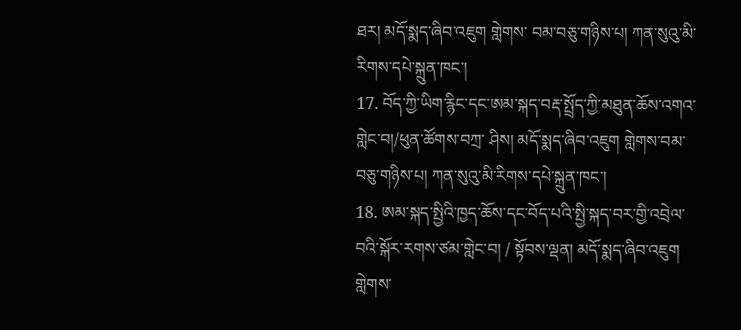ཐར། མདོ་སྨད་ཞིབ་འཇུག གླེགས་ བམ་བཅུ་གཉིས་པ། ཀན་སུའུ་མི་རིགས་དཔེ་སྐྲུན་ཁང་།
17. བོད་ཀྱི་ཡིག་རྙིང་དང་ཨམ་སྐད་བརྡ་སྤྲོད་ཀྱི་མཐུན་ཆོས་འགའ་གླེང་བ།/ཕུན་ཚོགས་བཀྲ་ ཤིས། མདོ་སྨད་ཞིབ་འཇུག གླེགས་བམ་བཅུ་གཉིས་པ། ཀན་སུའུ་མི་རིགས་དཔེ་སྐྲུན་ཁང་།
18. ཨམ་སྐད་སྤྱིའི་ཁྱད་ཆོས་དང་བོད་པའི་སྤྱི་སྐད་བར་གྱི་འབྲེལ་བའི་སྐོར་རགས་ཙམ་གླེང་བ། / སྟོབས་ལྡན། མདོ་སྨད་ཞིབ་འཇུག གླེགས་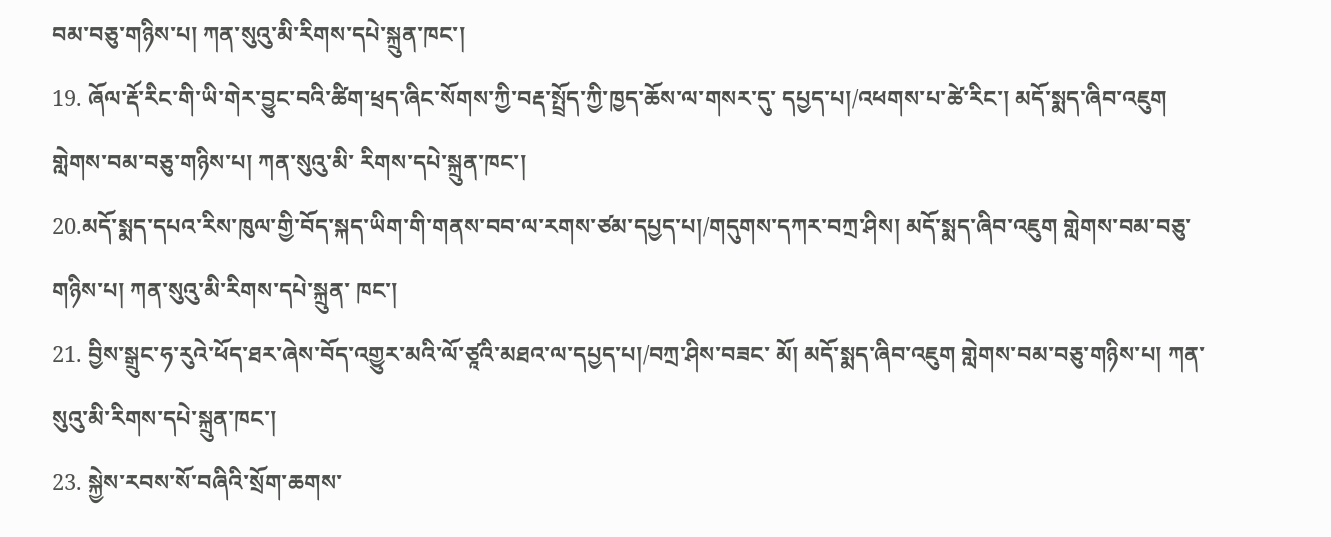བམ་བཅུ་གཉིས་པ། ཀན་སུའུ་མི་རིགས་དཔེ་སྐྲུན་ཁང་།
19. ཞོལ་རྡོ་རིང་གི་ཡི་གེར་བྱུང་བའི་ཚིག་ཕྲད་ཞིང་སོགས་ཀྱི་བརྡ་སྤྲོད་ཀྱི་ཁྱད་ཆོས་ལ་གསར་དུ་ དཔྱད་པ།/འཕགས་པ་ཚེ་རིང་། མདོ་སྨད་ཞིབ་འཇུག གླེགས་བམ་བཅུ་གཉིས་པ། ཀན་སུའུ་མི་ རིགས་དཔེ་སྐྲུན་ཁང་།
20.མདོ་སྨད་དཔའ་རིས་ཁུལ་གྱི་བོད་སྐད་ཡིག་གི་གནས་བབ་ལ་རགས་ཙམ་དཔྱད་པ།/གདུགས་དཀར་བཀྲ་ཤིས། མདོ་སྨད་ཞིབ་འཇུག གླེགས་བམ་བཅུ་གཉིས་པ། ཀན་སུའུ་མི་རིགས་དཔེ་སྐྲུན་ ཁང་།
21. བྱིས་སྒྲུང་ཧ་རུའེ་ཕོད་ཐར་ཞེས་བོད་འགྱུར་མའི་ལོ་ཙཱའི་མཐའ་ལ་དཔྱད་པ།/བཀྲ་ཤིས་བཟང་ མོ། མདོ་སྨད་ཞིབ་འཇུག གླེགས་བམ་བཅུ་གཉིས་པ། ཀན་སུའུ་མི་རིགས་དཔེ་སྐྲུན་ཁང་།
23. སྐྱེས་རབས་སོ་བཞིའི་སྲོག་ཆགས་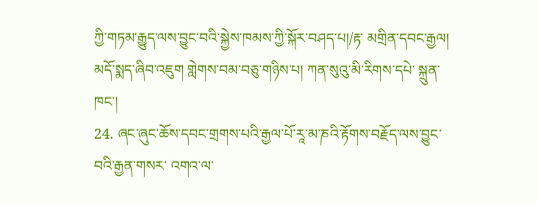ཀྱི་གཏམ་རྒྱུད་ལས་བྱུང་བའི་སྐྱེས་ཁམས་ཀྱི་སྐོར་བཤད་པ།/རྟ་ མགྲིན་དབང་རྒྱལ། མདོ་སྨད་ཞིབ་འཇུག གླེགས་བམ་བཅུ་གཉིས་པ། ཀན་སུའུ་མི་རིགས་དཔེ་ སྐྲུན་ཁང་།
24. ཞང་ཞུང་ཆོས་དབང་གྲགས་པའི་རྒྱལ་པོ་རཱ་མ་ཎའི་རྟོགས་བརྗོད་ལས་བྱུང་བའི་རྒྱན་གསར་ འགའ་ལ་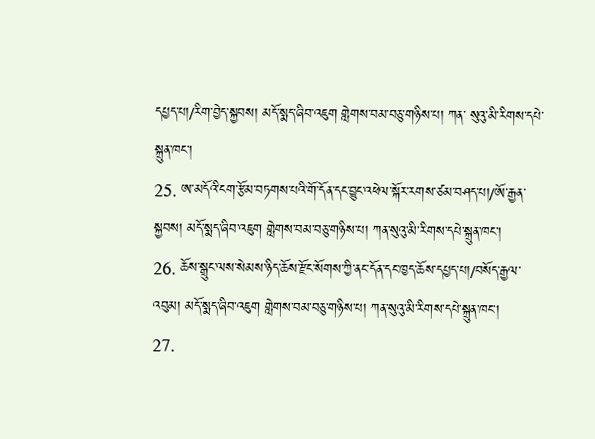དཔྱད་པ།/རིག་བྱེད་སྐྱབས། མདོ་སྨད་ཞིབ་འཇུག གླེགས་བམ་བཅུ་གཉིས་པ། ཀན་ སུའུ་མི་རིགས་དཔེ་སྐྲུན་ཁང་།
25. ཨ་མདོའི་ངག་རྩོམ་བཏགས་པའི་གོ་དོན་དང་བྱུང་འཕེལ་སྐོར་རགས་ཙམ་བཤད་པ།/ཨོ་རྒྱན་ སྐྱབས། མདོ་སྨད་ཞིབ་འཇུག གླེགས་བམ་བཅུ་གཉིས་པ། ཀན་སུའུ་མི་རིགས་དཔེ་སྐྲུན་ཁང་།
26. ཆོས་སྒྲུང་ལས་སེམས་ཉིད་ཆོས་རྫོང་སོགས་ཀྱི་ནང་དོན་དང་ཁྱད་ཆོས་དཔྱད་པ།/བསོད་རྒྱལ་ འབུམ། མདོ་སྨད་ཞིབ་འཇུག གླེགས་བམ་བཅུ་གཉིས་པ། ཀན་སུའུ་མི་རིགས་དཔེ་སྐྲུན་ཁང་།
27.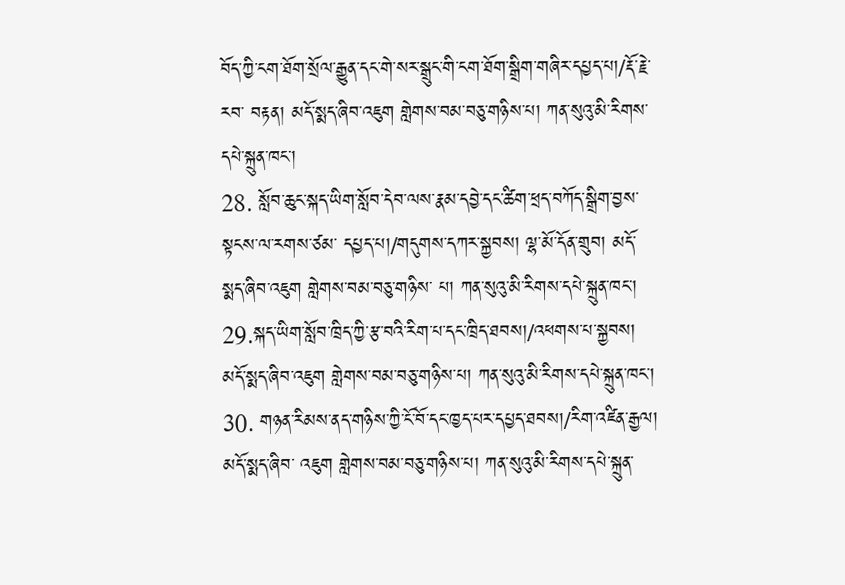བོད་ཀྱི་ངག་ཐོག་སྲོལ་རྒྱུན་དང་གེ་སར་སྒྲུང་གི་ངག་ཐོག་སྒྲིག་གཞིར་དཔྱད་པ།/རྡོ་རྗེ་རབ་ བརྟན། མདོ་སྨད་ཞིབ་འཇུག གླེགས་བམ་བཅུ་གཉིས་པ། ཀན་སུའུ་མི་རིགས་དཔེ་སྐྲུན་ཁང་།
28. སློབ་ཆུང་སྐད་ཡིག་སློབ་དེབ་ལས་རྣམ་དབྱེ་དང་ཚིག་ཕྲད་བཀོད་སྒྲིག་བྱས་སྟངས་ལ་རགས་ཙམ་ དཔྱད་པ།/གདུགས་དཀར་སྐྱབས། ལྷ་མོ་དོན་གྲུབ། མདོ་སྨད་ཞིབ་འཇུག གླེགས་བམ་བཅུ་གཉིས་ པ། ཀན་སུའུ་མི་རིགས་དཔེ་སྐྲུན་ཁང་།
29.སྐད་ཡིག་སློབ་ཁྲིད་ཀྱི་རྩ་བའི་རིག་པ་དང་ཁྲིད་ཐབས།/འཕགས་པ་སྐྱབས། མདོ་སྨད་ཞིབ་འཇུག གླེགས་བམ་བཅུ་གཉིས་པ། ཀན་སུའུ་མི་རིགས་དཔེ་སྐྲུན་ཁང་།
30. གཉན་རིམས་ནད་གཉིས་ཀྱི་ངོ་བོ་དང་ཁྱད་པར་དཔྱད་ཐབས།/རིག་འཛིན་རྒྱལ། མདོ་སྨད་ཞིབ་ འཇུག གླེགས་བམ་བཅུ་གཉིས་པ། ཀན་སུའུ་མི་རིགས་དཔེ་སྐྲུན་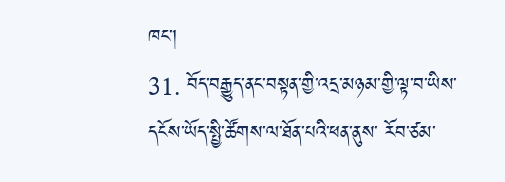ཁང་།
31. བོད་བརྒྱུད་ནང་བསྟན་གྱི་འདྲ་མཉམ་གྱི་ལྟ་བ་ཡིས་དངོས་ཡོད་སྤྱི་ཚོགས་ལ་ཐོན་པའི་ཕན་ནུས་ རོབ་ཙམ་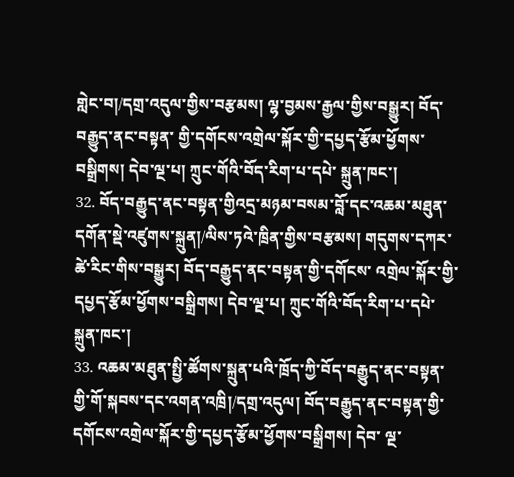གླེང་བ།/དགྲ་འདུལ་གྱིས་བརྩམས། ལྷ་བྱམས་རྒྱལ་གྱིས་བསྒྱུར། བོད་བརྒྱུད་ནང་བསྟན་ གྱི་དགོངས་འགྲེལ་སྐོར་གྱི་དཔྱད་རྩོམ་ཕྱོགས་བསྒྲིགས། དེབ་ལྔ་པ། ཀྲུང་གོའི་བོད་རིག་པ་དཔེ་ སྐྲུན་ཁང་།
32. བོད་བརྒྱུད་ནང་བསྟན་གྱིའདྲ་མཉམ་བསམ་བློ་དང་འཆམ་མཐུན་དགོན་སྡེ་འཛུགས་སྐྲུན།/ལིས་ཏའེ་ཁྲིན་གྱིས་བརྩམས། གདུགས་དཀར་ཚེ་རིང་གིས་བསྒྱུར། བོད་བརྒྱུད་ནང་བསྟན་གྱི་དགོངས་ འགྲེལ་སྐོར་གྱི་དཔྱད་རྩོམ་ཕྱོགས་བསྒྲིགས། དེབ་ལྔ་པ། ཀྲུང་གོའི་བོད་རིག་པ་དཔེ་སྐྲུན་ཁང་།
33. འཆམ་མཐུན་སྤྱི་ཚོགས་སྐྲུན་པའི་ཁྲོད་ཀྱི་བོད་བརྒྱུད་ནང་བསྟན་གྱི་གོ་སྐབས་དང་འགན་འཁྲི།/དགྲ་འདུལ། བོད་བརྒྱུད་ནང་བསྟན་གྱི་དགོངས་འགྲེལ་སྐོར་གྱི་དཔྱད་རྩོམ་ཕྱོགས་བསྒྲིགས། དེབ་ ལྔ་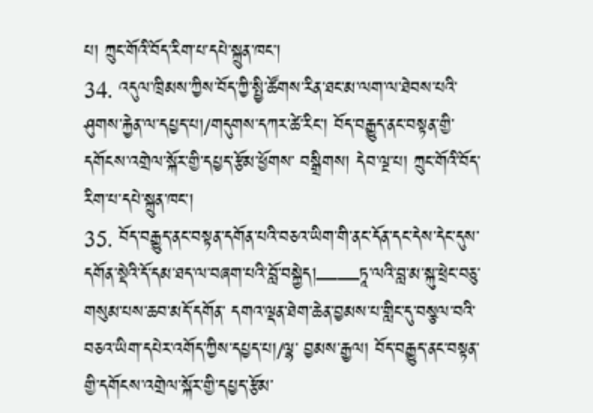པ། ཀྲུང་གོའི་བོད་རིག་པ་དཔེ་སྐྲུན་ཁང་།
34. འདུལ་ཁྲིམས་ཀྱིས་བོད་ཀྱི་སྤྱི་ཚོགས་རིན་ཐང་མ་ལག་ལ་ཐེབས་པའི་ཤུགས་རྐྱེན་ལ་དཔྱད་པ།/གདུགས་དཀར་ཚེ་རིང་། བོད་བརྒྱུད་ནང་བསྟན་གྱི་དགོངས་འགྲེལ་སྐོར་གྱི་དཔྱད་རྩོམ་ཕྱོགས་ བསྒྲིགས། དེབ་ལྔ་པ། ཀྲུང་གོའི་བོད་རིག་པ་དཔེ་སྐྲུན་ཁང་།
35. བོད་བརྒྱུད་ནང་བསྟན་དགོན་པའི་བཅའ་ཡིག་གི་ནང་དོན་དང་དེས་དེང་དུས་དགོན་སྡེའི་དོ་དམ་ཐད་ལ་བཞག་པའི་བློ་བསྐྱེད།——ཏཱ་ལའི་བླ་མ་སྐུ་ཕྲེང་བཅུ་གསུམ་པས་ཆབ་མདོ་དགོན་ དགའ་ལྡན་ཐེག་ཆེན་བྱམས་པ་གླིང་དུ་བསྩལ་བའི་བཅའ་ཡིག་དཔེར་འགོད་ཀྱིས་དཔྱད་པ།/ལྷ་ བྱམས་རྒྱལ། བོད་བརྒྱུད་ནང་བསྟན་གྱི་དགོངས་འགྲེལ་སྐོར་གྱི་དཔྱད་རྩོམ་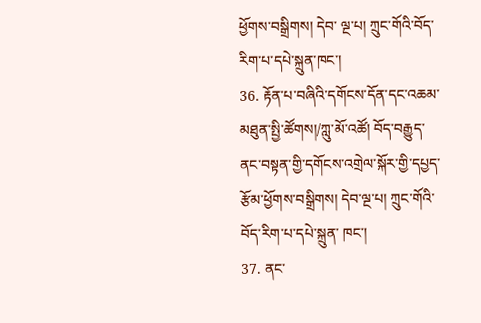ཕྱོགས་བསྒྲིགས། དེབ་ ལྔ་པ། ཀྲུང་གོའི་བོད་རིག་པ་དཔེ་སྐྲུན་ཁང་།
36. རྟོན་པ་བཞིའི་དགོངས་དོན་དང་འཆམ་མཐུན་སྤྱི་ཚོགས།/ཀླུ་མོ་འཚོ། བོད་བརྒྱུད་ནང་བསྟན་གྱི་དགོངས་འགྲེལ་སྐོར་གྱི་དཔྱད་རྩོམ་ཕྱོགས་བསྒྲིགས། དེབ་ལྔ་པ། ཀྲུང་གོའི་བོད་རིག་པ་དཔེ་སྐྲུན་ ཁང་།
37. ནང་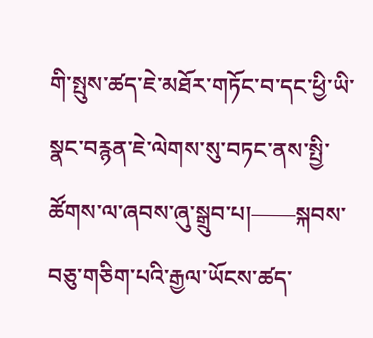གི་སྤུས་ཚད་ཇེ་མཐོར་གཏོང་བ་དང་ཕྱི་ཡི་སྣང་བརྙན་ཇེ་ལེགས་སུ་བཏང་ནས་སྤྱི་ཚོགས་ལ་ཞབས་ཞུ་སྒྲུབ་པ།——སྐབས་བཅུ་གཅིག་པའི་རྒྱལ་ཡོངས་ཚད་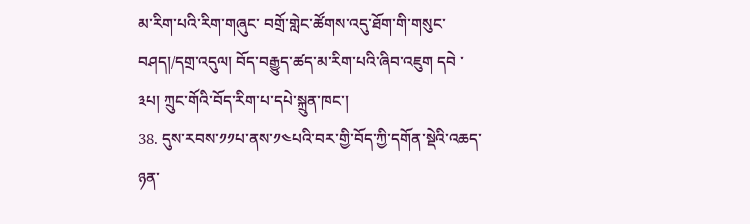མ་རིག་པའི་རིག་གཞུང་ བགྲོ་གླེང་ཚོགས་འདུ་ཐོག་གི་གསུང་བཤད།/དགྲ་འདུལ། བོད་བརྒྱུད་ཚད་མ་རིག་པའི་ཞིབ་འཇུག དབེ ་༣པ། ཀྲུང་གོའི་བོད་རིག་པ་དཔེ་སྐྲུན་ཁང་།
38. དུས་རབས་༡༡པ་ནས་༡༤པའི་བར་གྱི་བོད་ཀྱི་དགོན་སྡེའི་འཆད་ཉན་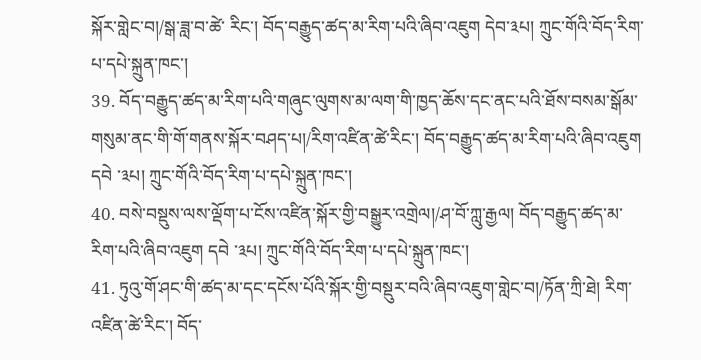སྐོར་གླེང་བ།/སྒ་ཟླ་བ་ཚེ་ རིང་། བོད་བརྒྱུད་ཚད་མ་རིག་པའི་ཞིབ་འཇུག དེབ་༣པ། ཀྲུང་གོའི་བོད་རིག་པ་དཔེ་སྐྲུན་ཁང་།
39. བོད་བརྒྱུད་ཚད་མ་རིག་པའི་གཞུང་ལུགས་མ་ལག་གི་ཁྱད་ཆོས་དང་ནང་པའི་ཐོས་བསམ་སྒོམ་ གསུམ་ནང་གི་གོ་གནས་སྐོར་བཤད་པ།/རིག་འཛིན་ཚེ་རིང་། བོད་བརྒྱུད་ཚད་མ་རིག་པའི་ཞིབ་འཇུག དབེ ་༣པ། ཀྲུང་གོའི་བོད་རིག་པ་དཔེ་སྐྲུན་ཁང་།
40. བསེ་བསྡུས་ལས་ལྡོག་པ་ངོས་འཛིན་སྐོར་གྱི་བསྒྱུར་འགྲེལ།/ཤ་བོ་ཀླུ་རྒྱལ། བོད་བརྒྱུད་ཚད་མ་རིག་པའི་ཞིབ་འཇུག དབེ ་༣པ། ཀྲུང་གོའི་བོད་རིག་པ་དཔེ་སྐྲུན་ཁང་།
41. ཏུའུ་གོ་ཤང་གི་ཚད་མ་དང་དངོས་པོའི་སྐོར་གྱི་བསྡུར་བའི་ཞིབ་འཇུག་གླེང་བ།/ཏོན་ཀྲི་ཐེ། རིག་ འཛིན་ཚེ་རིང་། བོད་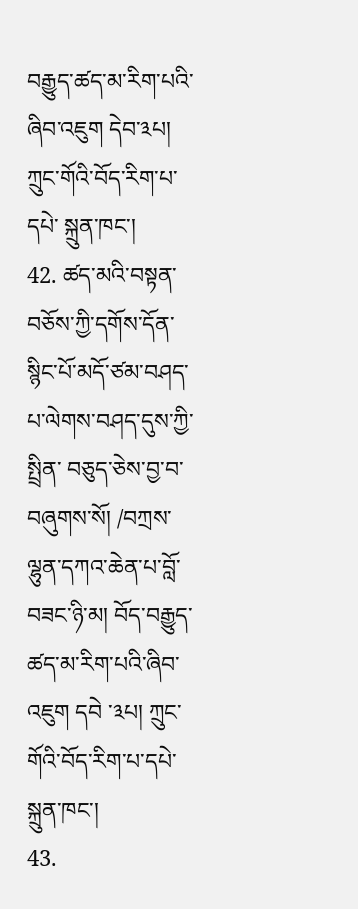བརྒྱུད་ཚད་མ་རིག་པའི་ཞིབ་འཇུག དེབ་༣པ། ཀྲུང་གོའི་བོད་རིག་པ་དཔེ་ སྐྲུན་ཁང་།
42. ཚད་མའི་བསྟན་བཅོས་ཀྱི་དགོས་དོན་སྙིང་པོ་མདོ་ཙམ་བཤད་པ་ལེགས་བཤད་དུས་ཀྱི་སྤྲིན་ བཅུད་ཅེས་བྱ་བ་བཞུགས་སོ། /བཀྲས་ལྷུན་དཀའ་ཆེན་པ་བློ་བཟང་ཉི་མ། བོད་བརྒྱུད་ཚད་མ་རིག་པའི་ཞིབ་འཇུག དབེ ་༣པ། ཀྲུང་གོའི་བོད་རིག་པ་དཔེ་སྐྲུན་ཁང་།
43.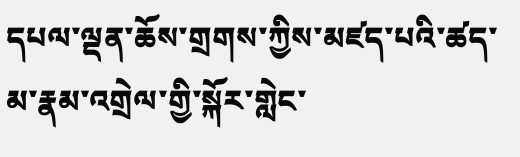དཔལ་ལྡན་ཆོས་གྲགས་ཀྱིས་མཛད་པའི་ཚད་མ་རྣམ་འགྲེལ་གྱི་སྐོར་གླེང་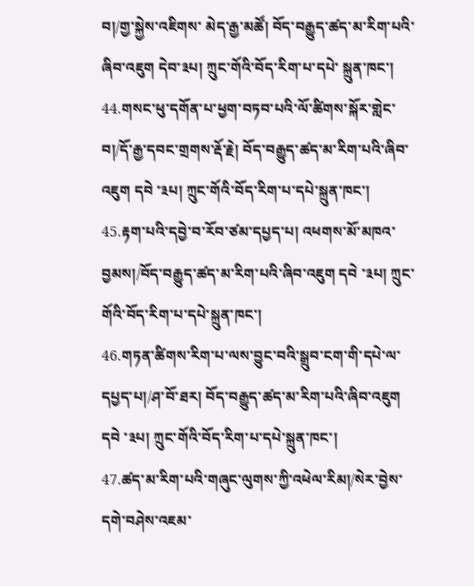བ།/གྱ་སྐྱེས་འཇིགས་ མེད་རྒྱ་མཚོ། བོད་བརྒྱུད་ཚད་མ་རིག་པའི་ཞིབ་འཇུག དེབ་༣པ། ཀྲུང་གོའི་བོད་རིག་པ་དཔེ་ སྐྲུན་ཁང་།
44.གསང་ཕུ་དགོན་པ་ཕྱག་བཏབ་པའི་ལོ་ཚིགས་སྐོར་གླེང་བ།/དོ་རྒྱ་དབང་གྲགས་རྡོ་རྗེ། བོད་བརྒྱུད་ཚད་མ་རིག་པའི་ཞིབ་འཇུག དབེ ་༣པ། ཀྲུང་གོའི་བོད་རིག་པ་དཔེ་སྐྲུན་ཁང་།
45.རྟག་པའི་དབྱེ་བ་རོབ་ཙམ་དཔྱད་པ། འཕགས་མོ་མཁའ་བྱམས།/བོད་བརྒྱུད་ཚད་མ་རིག་པའི་ཞིབ་འཇུག དབེ ་༣པ། ཀྲུང་གོའི་བོད་རིག་པ་དཔེ་སྐྲུན་ཁང་།
46.གཏན་ཚིགས་རིག་པ་ལས་བྱུང་བའི་སྒྲུབ་ངག་གི་དཔེ་ལ་དཔྱད་པ།/ཤ་བོ་ཐར། བོད་བརྒྱུད་ཚད་མ་རིག་པའི་ཞིབ་འཇུག དབེ ་༣པ། ཀྲུང་གོའི་བོད་རིག་པ་དཔེ་སྐྲུན་ཁང་།
47.ཚད་མ་རིག་པའི་གཞུང་ལུགས་ཀྱི་འཕེལ་རིམ།/སེར་བྱེས་དགེ་བཤེས་འཇམ་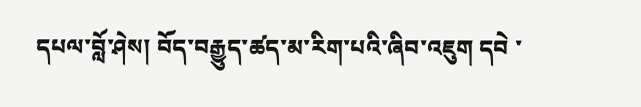དཔལ་བློ་ཤེས། བོད་བརྒྱུད་ཚད་མ་རིག་པའི་ཞིབ་འཇུག དབེ ་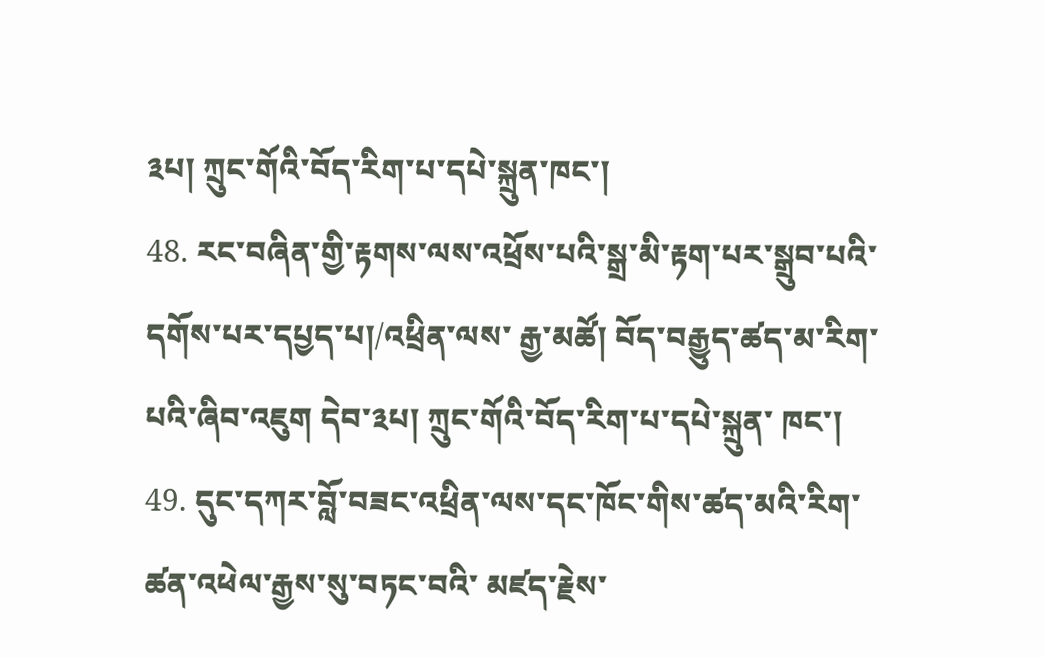༣པ། ཀྲུང་གོའི་བོད་རིག་པ་དཔེ་སྐྲུན་ཁང་།
48. རང་བཞིན་གྱི་རྟགས་ལས་འཕྲོས་པའི་སྒྲ་མི་རྟག་པར་སྒྲུབ་པའི་དགོས་པར་དཔྱད་པ།/འཕྲིན་ལས་ རྒྱ་མཚོ། བོད་བརྒྱུད་ཚད་མ་རིག་པའི་ཞིབ་འཇུག དེབ་༣པ། ཀྲུང་གོའི་བོད་རིག་པ་དཔེ་སྐྲུན་ ཁང་།
49. དུང་དཀར་བློ་བཟང་འཕྲིན་ལས་དང་ཁོང་གིས་ཚད་མའི་རིག་ཚན་འཕེལ་རྒྱས་སུ་བཏང་བའི་ མཛད་རྗེས་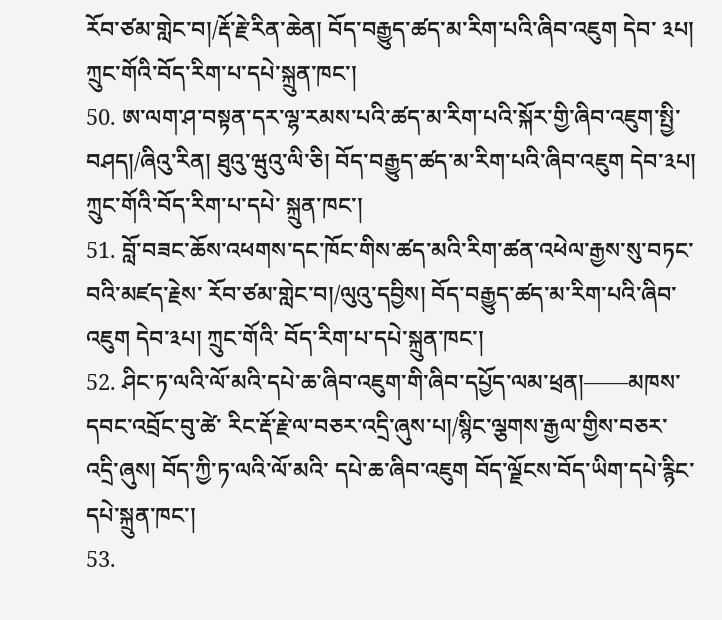རོབ་ཙམ་གླེང་བ།/རྡོ་རྗེ་རིན་ཆེན། བོད་བརྒྱུད་ཚད་མ་རིག་པའི་ཞིབ་འཇུག དེབ་ ༣པ། ཀྲུང་གོའི་བོད་རིག་པ་དཔེ་སྐྲུན་ཁང་།
50. ཨ་ལག་ཤ་བསྟན་དར་ལྷ་རམས་པའི་ཚད་མ་རིག་པའི་སྐོར་གྱི་ཞིབ་འཇུག་སྤྱི་བཤད།/ཞིའུ་རིན། ཐུའུ་ཝུའུ་ལི་ཅི། བོད་བརྒྱུད་ཚད་མ་རིག་པའི་ཞིབ་འཇུག དེབ་༣པ། ཀྲུང་གོའི་བོད་རིག་པ་དཔེ་ སྐྲུན་ཁང་།
51. བློ་བཟང་ཆོས་འཕགས་དང་ཁོང་གིས་ཚད་མའི་རིག་ཚན་འཕེལ་རྒྱས་སུ་བཏང་བའི་མཛད་རྗེས་ རོབ་ཙམ་གླེང་བ།/ལུའུ་དབྱིས། བོད་བརྒྱུད་ཚད་མ་རིག་པའི་ཞིབ་འཇུག དེབ་༣པ། ཀྲུང་གོའི་ བོད་རིག་པ་དཔེ་སྐྲུན་ཁང་།
52. ཤིང་ཏ་ལའི་ལོ་མའི་དཔེ་ཆ་ཞིབ་འཇུག་གི་ཞིབ་དཔྱོད་ལམ་ཕྲན།——མཁས་དབང་འབྲོང་བུ་ཚེ་ རིང་རྡོ་རྗེ་ལ་བཅར་འདྲི་ཞུས་པ།/སྙིང་ལྕགས་རྒྱལ་གྱིས་བཅར་འདྲི་ཞུས། བོད་ཀྱི་ཏ་ལའི་ལོ་མའི་ དཔེ་ཆ་ཞིབ་འཇུག བོད་ལྗོངས་བོད་ཡིག་དཔེ་རྙིང་དཔེ་སྐྲུན་ཁང་།
53.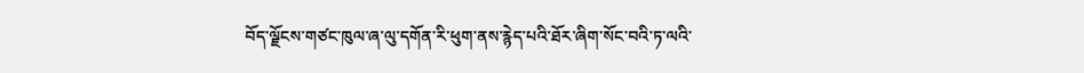བོད་ལྗོངས་གཙང་ཁུལ་ཞ་ལུ་དགོན་རི་ཕུག་ནས་རྙེད་པའི་ཐོར་ཞིག་སོང་བའི་ཏ་ལའི་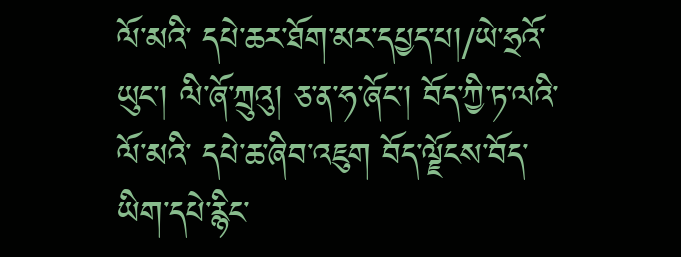ལོ་མའི་ དཔེ་ཆར་ཐོག་མར་དཔྱད་པ།/ཡེ་ཧྲའོ་ཡུང་། ལི་ཞོ་ཀྲུའུ། ཅ་ན་ཧ་ཞོང་། བོད་ཀྱི་ཏ་ལའི་ལོ་མའི་ དཔེ་ཆ་ཞིབ་འཇུག བོད་ལྗོངས་བོད་ཡིག་དཔེ་རྙིང་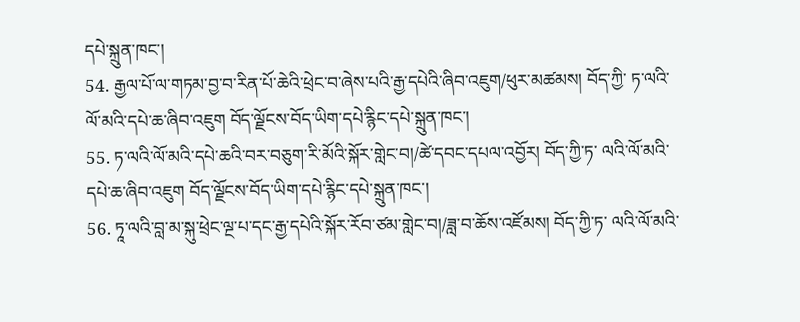དཔེ་སྐྲུན་ཁང་།
54. རྒྱལ་པོ་ལ་གཏམ་བྱ་བ་རིན་པོ་ཆེའི་ཕྲེང་བ་ཞེས་པའི་རྒྱ་དཔེའི་ཞིབ་འཇུག/ཕུར་མཚམས། བོད་ཀྱི་ ཏ་ལའི་ལོ་མའི་དཔེ་ཆ་ཞིབ་འཇུག བོད་ལྗོངས་བོད་ཡིག་དཔེ་རྙིང་དཔེ་སྐྲུན་ཁང་།
55. ཏ་ལའི་ལོ་མའི་དཔེ་ཆའི་བར་བཅུག་རི་མོའི་སྐོར་གླེང་བ།/ཚེ་དབང་དཔལ་འབྱོར། བོད་ཀྱི་ཏ་ ལའི་ལོ་མའི་དཔེ་ཆ་ཞིབ་འཇུག བོད་ལྗོངས་བོད་ཡིག་དཔེ་རྙིང་དཔེ་སྐྲུན་ཁང་།
56. ཏཱ་ལའི་བླ་མ་སྐུ་ཕྲེང་ལྔ་པ་དང་རྒྱ་དཔེའི་སྐོར་རོབ་ཙམ་གླེང་བ།/ཟླ་བ་ཆོས་འཛོམས། བོད་ཀྱི་ཏ་ ལའི་ལོ་མའི་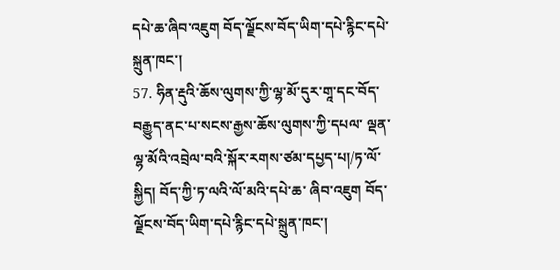དཔེ་ཆ་ཞིབ་འཇུག བོད་ལྗོངས་བོད་ཡིག་དཔེ་རྙིང་དཔེ་སྐྲུན་ཁང་།
57. ཧིན་རྡུའི་ཆོས་ལུགས་ཀྱི་ལྷ་མོ་དུར་གཱ་དང་བོད་བརྒྱུད་ནང་པ་སངས་རྒྱས་ཆོས་ལུགས་ཀྱི་དཔལ་ ལྡན་ལྷ་མོའི་འབྲེལ་བའི་སྐོར་རགས་ཙམ་དཔྱད་པ།/ཏ་ལོ་སྐྱིད། བོད་ཀྱི་ཏ་ལའི་ལོ་མའི་དཔེ་ཆ་ ཞིབ་འཇུག བོད་ལྗོངས་བོད་ཡིག་དཔེ་རྙིང་དཔེ་སྐྲུན་ཁང་།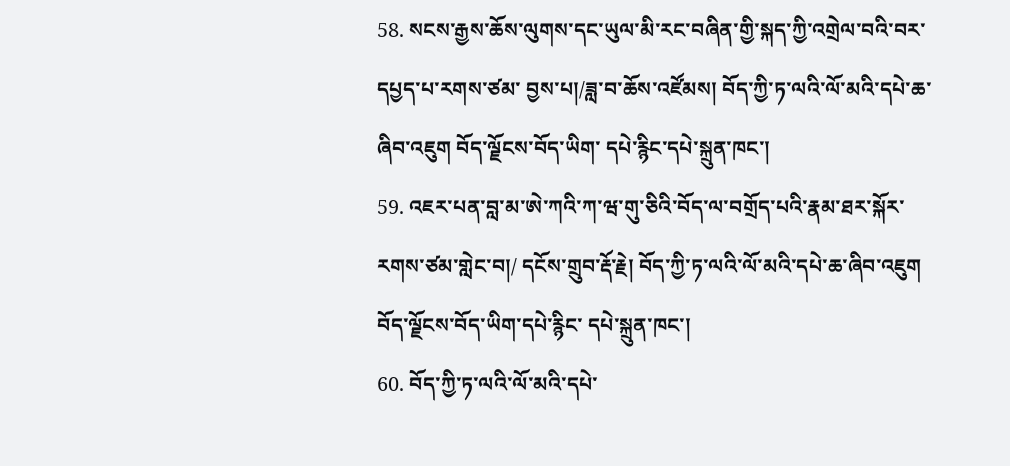58. སངས་རྒྱས་ཆོས་ལུགས་དང་ཡུལ་མི་རང་བཞིན་གྱི་སྐད་ཀྱི་འགྲེལ་བའི་བར་དཔྱད་པ་རགས་ཙམ་ བྱས་པ།/ཟླ་བ་ཆོས་འཛོམས། བོད་ཀྱི་ཏ་ལའི་ལོ་མའི་དཔེ་ཆ་ཞིབ་འཇུག བོད་ལྗོངས་བོད་ཡིག་ དཔེ་རྙིང་དཔེ་སྐྲུན་ཁང་།
59. འཇར་པན་བླ་མ་ཨེ་ཀའི་ཀ་ཝ་གུ་ཅིའི་བོད་ལ་བགྲོད་པའི་རྣམ་ཐར་སྐོར་རགས་ཙམ་གླེང་བ།/ དངོས་གྲུབ་རྡོ་རྗེ། བོད་ཀྱི་ཏ་ལའི་ལོ་མའི་དཔེ་ཆ་ཞིབ་འཇུག བོད་ལྗོངས་བོད་ཡིག་དཔེ་རྙིང་ དཔེ་སྐྲུན་ཁང་།
60. བོད་ཀྱི་ཏ་ལའི་ལོ་མའི་དཔེ་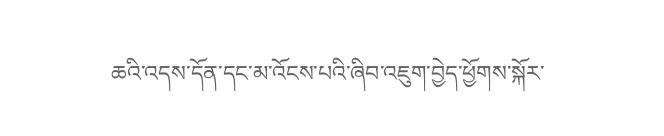ཆའི་འདས་དོན་དང་མ་འོངས་པའི་ཞིབ་འཇུག་བྱེད་ཕྱོགས་སྐོར་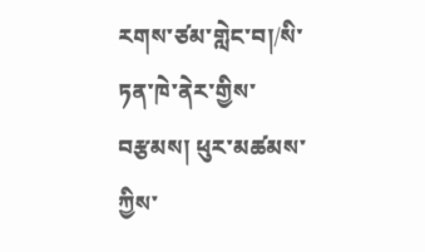རགས་ཙམ་གླེང་བ།/སི་ཏན་ཁེ་ནེར་གྱིས་བརྩམས། ཕུར་མཚམས་ཀྱིས་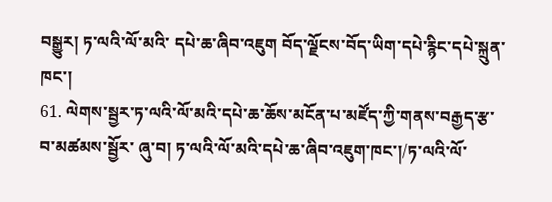བསྒྱུར། ཏ་ལའི་ལོ་མའི་ དཔེ་ཆ་ཞིབ་འཇུག བོད་ལྗོངས་བོད་ཡིག་དཔེ་རྙིང་དཔེ་སྐྲུན་ཁང་།
61. ལེགས་སྦྱར་ཏ་ལའི་ལོ་མའི་དཔེ་ཆ་ཆོས་མངོན་པ་མཛོད་ཀྱི་གནས་བརྒྱད་རྩ་བ་མཚམས་སྦྱོར་ ཞུ་བ། ཏ་ལའི་ལོ་མའི་དཔེ་ཆ་ཞིབ་འཇུག་ཁང་།/ཏ་ལའི་ལོ་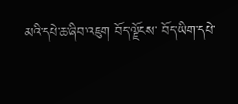མའི་དཔེ་ཆ་ཞིབ་འཇུག བོད་ལྗོངས་ བོད་ཡིག་དཔེ་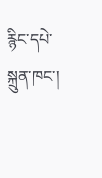རྙིང་དཔེ་སྐྲུན་ཁང་།